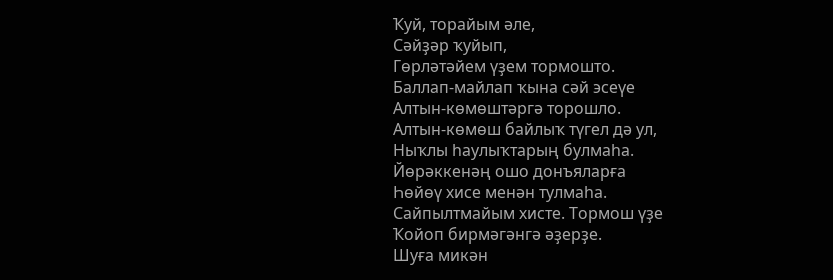Ҡуй, торайым әле,
Сәйҙәр ҡуйып,
Гөрләтәйем үҙем тормошто.
Баллап-майлап ҡына сәй эсеүе
Алтын-көмөштәргә торошло.
Алтын-көмөш байлыҡ түгел дә ул,
Ныҡлы һаулыҡтарың булмаһа.
Йөрәккенәң ошо донъяларға
Һөйөү хисе менән тулмаһа.
Сайпылтмайым хисте. Тормош үҙе
Ҡойоп бирмәгәнгә әҙерҙе.
Шуға микән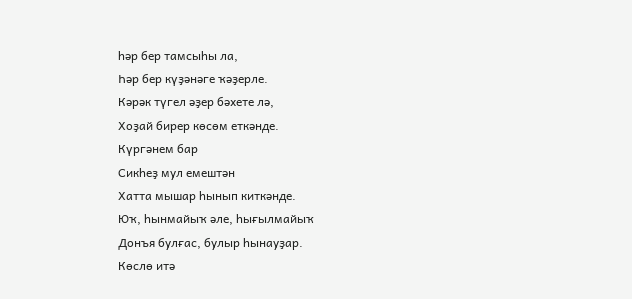һәр бер тамсыһы ла,
Һәр бер күҙәнәге ҡәҙерле.
Кәрәк түгел әҙер бәхете лә,
Хоҙай бирер көсөм еткәнде.
Күргәнем бар
Сикһеҙ мул емештән
Хатта мышар һынып киткәнде.
Юҡ, һынмайыҡ әле, һығылмайыҡ
Донъя булғас, булыр һынауҙар.
Көслө итә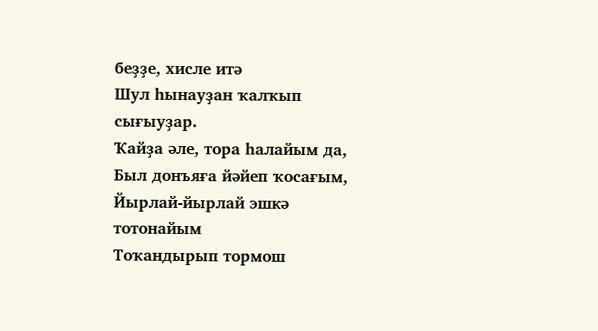беҙҙе, хисле итә
Шул һынауҙан ҡалҡып сығыуҙар.
Ҡайҙа әле, тора һалайым да,
Был донъяға йәйеп ҡосағым,
Йырлай-йырлай эшкә тотонайым
Тоҡандырып тормош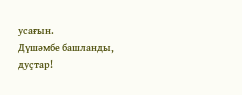усағын.
Дүшәмбе башланды, дуҫтар!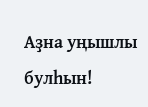Аҙна уңышлы булһын!